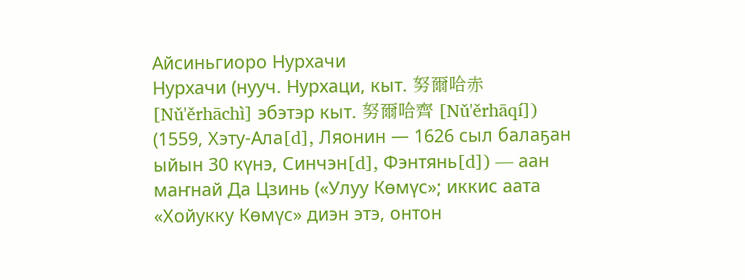Айсиньгиоро Нурхачи
Нурхачи (нууч. Нурхаци, кыт. 努爾哈赤 [Nǔ'ěrhāchì] эбэтэр кыт. 努爾哈齊 [Nǔ'ěrhāqí]) (1559, Хэту-Ала[d], Ляонин — 1626 сыл балаҕан ыйын 30 күнэ, Синчэн[d], Фэнтянь[d]) — аан маҥнай Да Цзинь («Улуу Көмүс»; иккис аата «Хойукку Көмүс» диэн этэ, онтон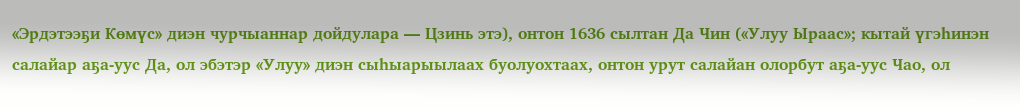«Эрдэтээҕи Көмүс» диэн чурчыаннар дойдулара — Цзинь этэ), онтон 1636 сылтан Да Чин («Улуу Ыраас»; кытай үгэһинэн салайар аҕа-уус Да, ол эбэтэр «Улуу» диэн сыһыарыылаах буолуохтаах, онтон урут салайан олорбут аҕа-уус Чао, ол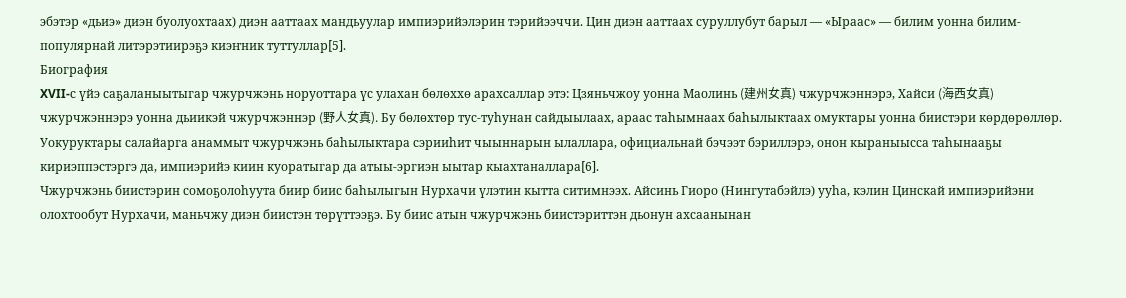эбэтэр «дьиэ» диэн буолуохтаах) диэн ааттаах мандьуулар импиэрийэлэрин тэрийээччи. Цин диэн ааттаах суруллубут барыл — «Ыраас» — билим уонна билим-популярнай литэрэтиирэҕэ киэҥник туттуллар[5].
Биография
XVII-с үйэ саҕаланыытыгар чжурчжэнь норуоттара үс улахан бөлөххө арахсаллар этэ: Цзяньчжоу уонна Маолинь (建州女真) чжурчжэннэрэ, Хайси (海西女真) чжурчжэннэрэ уонна дьиикэй чжурчжэннэр (野人女真). Бу бөлөхтөр тус-туһунан сайдыылаах, араас таһымнаах баһылыктаах омуктары уонна биистэри көрдөрөллөр. Уокуруктары салайарга анаммыт чжурчжэнь баһылыктара сэрииһит чыыннарын ылаллара, официальнай бэчээт бэриллэрэ, онон кыраныысса таһынааҕы кириэппэстэргэ да, импиэрийэ киин куоратыгар да атыы-эргиэн ыытар кыахтаналлара[6].
Чжурчжэнь биистэрин сомоҕолоһуута биир биис баһылыгын Нурхачи үлэтин кытта ситимнээх. Айсинь Гиоро (Нингутабэйлэ) ууһа, кэлин Цинскай импиэрийэни олохтообут Нурхачи, маньчжу диэн биистэн төрүттээҕэ. Бу биис атын чжурчжэнь биистэриттэн дьонун ахсаанынан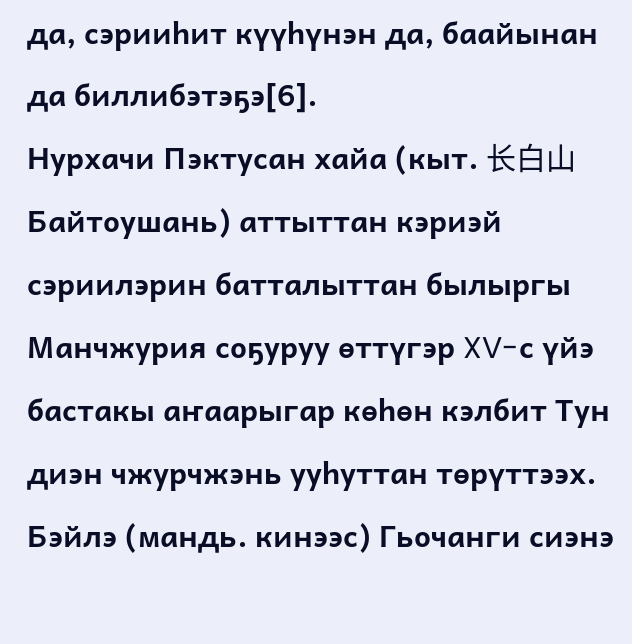да, сэрииһит күүһүнэн да, баайынан да биллибэтэҕэ[6].
Нурхачи Пэктусан хайа (кыт. 长白山 Байтоушань) аттыттан кэриэй сэриилэрин батталыттан былыргы Манчжурия соҕуруу өттүгэр XV-с үйэ бастакы аҥаарыгар көһөн кэлбит Тун диэн чжурчжэнь ууһуттан төрүттээх. Бэйлэ (мандь. кинээс) Гьочанги сиэнэ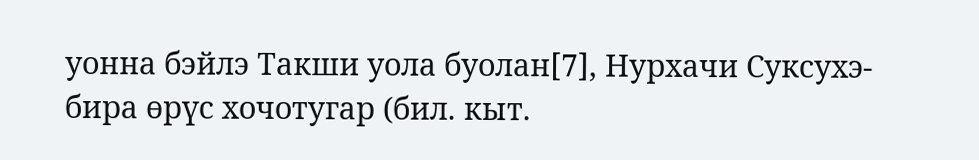уонна бэйлэ Такши уола буолан[7], Нурхачи Суксухэ-бира өрүс хочотугар (бил. кыт.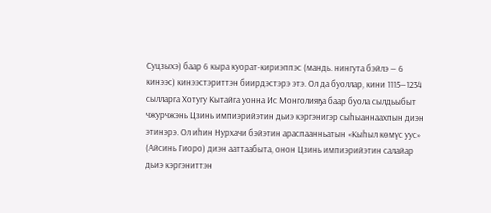Суцзыхэ) баар 6 кыра куорат-кириэппэс (мандь. нингута бэйлэ — 6 кинээс) кинээстэриттэн биирдэстэрэ этэ. Ол да буоллар, кини 1115—1234 сылларга Хотугу Кытайга уонна Ис Монголияҕа баар буола сылдьыбыт чжурчжэнь Цзинь импиэрийэтин дьиэ кэргэнигэр сыһыаннаахпын диэн этинэрэ. Ол иһин Нурхачи бэйэтин араспаанньатын «Кыһыл көмүс уус» (Айсинь Гиоро) диэн ааттаабыта, онон Цзинь импиэрийэтин салайар дьиэ кэргэниттэн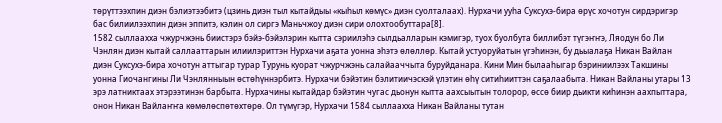төрүттээхпин диэн бэлиэтээбитэ (цзинь диэн тыл кытайдыы «кыһыл көмүс» диэн суолталаах). Нурхачи ууһа Суксухэ-бира өрүс хочотун сирдэригэр бас билиилээхпин диэн эппитэ, кэлин ол сиргэ Маньчжоу диэн сири олохтообуттара[8].
1582 сыллаахха чжурчжэнь биистэрэ бэйэ-бэйэлэрин кытта сэриилэһэ сылдьалларын кэмигэр, туох буолбута биллибэт түгэҥҥэ, Ляодун бо Ли Чэнлян диэн кытай саллааттарын илиилэриттэн Нурхачи аҕата уонна эһэтэ өлөллөр. Кытай устуоруйатын үгэһинэн, бу дьыалаҕа Никан Вайлан диэн Суксухэ-бира хочотун аттыгар турар Турунь куорат чжурчжэнь салайааччыта буруйданара. Кини Мин былааһыгар бэриниилээх Такшины уонна Гиочангины Ли Чэнлянныын өстөһүннэрбитэ. Нурхачи бэйэтин бэлитиичэскэй үлэтин өһү ситиһииттэн саҕалаабыта. Никан Вайланы утары 13 эрэ латниктаах этэрээтинэн барбыта. Нурхачины кытайдар бэйэтин чугас дьонун кытта аахсыытын толорор, өссө биир дьикти киһинэн аахпыттара, онон Никан Вайлаҥҥа көмөлөспөтөхтөрө. Ол түмүгэр, Нурхачи 1584 сыллаахха Никан Вайланы тутан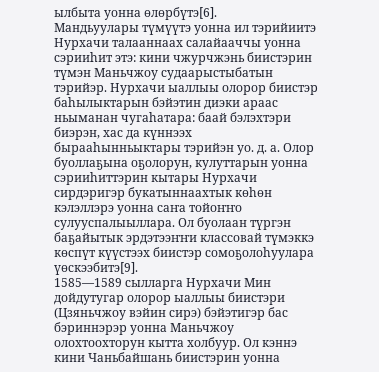ылбыта уонна өлөрбүтэ[6].
Мандьуулары түмүүтэ уонна ил тэрийиитэ
Нурхачи талааннаах салайааччы уонна сэрииһит этэ: кини чжурчжэнь биистэрин түмэн Маньчжоу судаарыстыбатын тэрийэр. Нурхачи ыаллыы олорор биистэр баһылыктарын бэйэтин диэки араас ньыманан чугаһатара: баай бэлэхтэри биэрэн, хас да күннээх бырааһынньыктары тэрийэн уо. д. а. Олор буоллаҕына оҕолорун, кулуттарын уонна сэрииһиттэрин кытары Нурхачи сирдэригэр букатыннаахтык көһөн кэлэллэрэ уонна саҥа тойоҥҥо сулууспалыыллара. Ол буолаан түргэн баҕайытык эрдэтээҥҥи классовай түмэккэ көспүт күүстээх биистэр сомоҕолоһуулара үөскээбитэ[9].
1585—1589 сылларга Нурхачи Мин дойдутугар олорор ыаллыы биистэри (Цзяньчжоу вэйин сирэ) бэйэтигэр бас бэриннэрэр уонна Маньчжоу олохтоохторун кытта холбуур. Ол кэннэ кини Чаньбайшань биистэрин уонна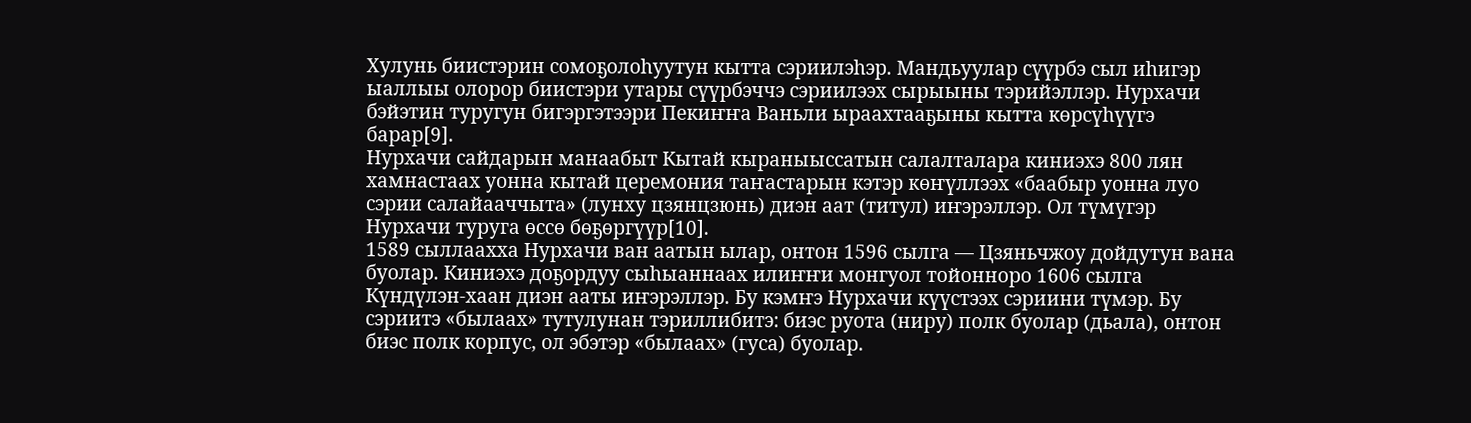Хулунь биистэрин сомоҕолоһуутун кытта сэриилэһэр. Мандьуулар сүүрбэ сыл иһигэр ыаллыы олорор биистэри утары сүүрбэччэ сэриилээх сырыыны тэрийэллэр. Нурхачи бэйэтин туругун бигэргэтээри Пекиҥҥа Ваньли ыраахтааҕыны кытта көрсүһүүгэ барар[9].
Нурхачи сайдарын манаабыт Кытай кыраныыссатын салалталара киниэхэ 800 лян хамнастаах уонна кытай церемония таҥастарын кэтэр көҥүллээх «баабыр уонна луо сэрии салайааччыта» (лунху цзянцзюнь) диэн аат (титул) иҥэрэллэр. Ол түмүгэр Нурхачи туруга өссө бөҕөргүүр[10].
1589 сыллаахха Нурхачи ван аатын ылар, онтон 1596 сылга — Цзяньчжоу дойдутун вана буолар. Киниэхэ доҕордуу сыһыаннаах илиҥҥи монгуол тойонноро 1606 сылга Күндүлэн-хаан диэн ааты иҥэрэллэр. Бу кэмҥэ Нурхачи күүстээх сэриини түмэр. Бу сэриитэ «былаах» тутулунан тэриллибитэ: биэс руота (ниру) полк буолар (дьала), онтон биэс полк корпус, ол эбэтэр «былаах» (гуса) буолар.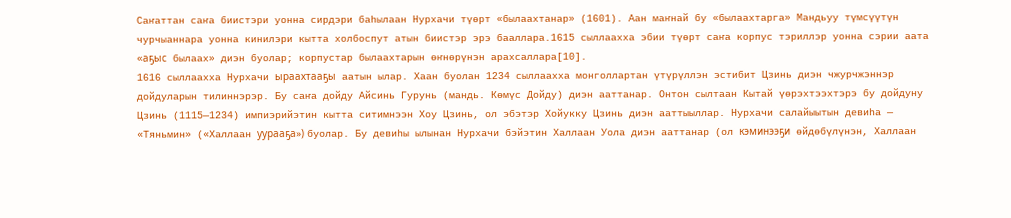Саҥаттан саҥа биистэри уонна сирдэри баһылаан Нурхачи түөрт «былаахтанар» (1601). Аан маҥнай бу «былаахтарга» Мандьуу түмсүүтүн чурчыаннара уонна кинилэри кытта холбоспут атын биистэр эрэ бааллара.1615 сыллаахха эбии түөрт саҥа корпус тэриллэр уонна сэрии аата «аҕыс былаах» диэн буолар; корпустар былаахтарын өҥнөрүнэн арахсаллара[10].
1616 сыллаахха Нурхачи ыраахтааҕы аатын ылар. Хаан буолан 1234 сыллаахха монголлартан үтүрүллэн эстибит Цзинь диэн чжурчжэннэр дойдуларын тилиннэрэр. Бу саҥа дойду Айсинь Гурунь (мандь. Көмүс Дойду) диэн ааттанар. Онтон сылтаан Кытай үөрэхтээхтэрэ бу дойдуну Цзинь (1115—1234) импиэрийэтин кытта ситимнээн Хоу Цзинь, ол эбэтэр Хойукку Цзинь диэн ааттыыллар. Нурхачи салайыытын девиһа — «Тяньмин» («Халлаан уурааҕа») буолар. Бу девиһы ылынан Нурхачи бэйэтин Халлаан Уола диэн ааттанар (ол кэминээҕи өйдөбүлүнэн, Халлаан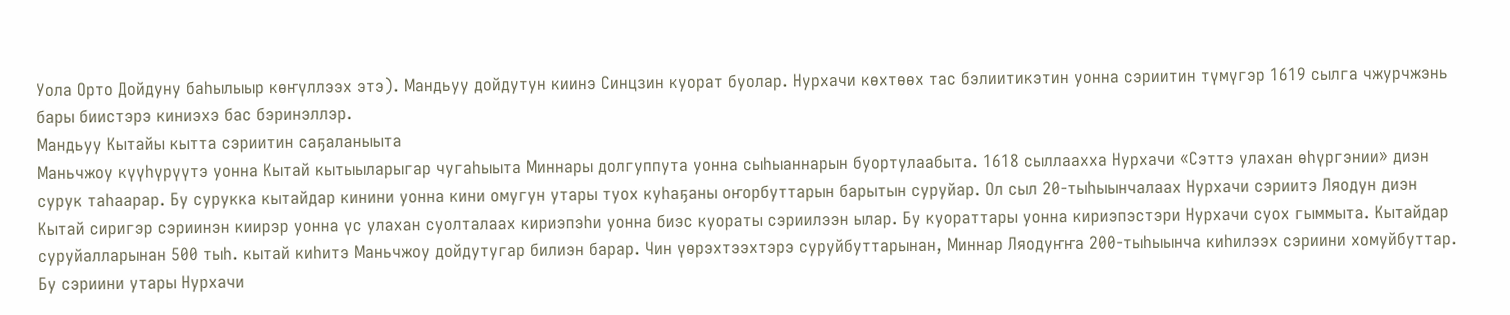Уола Орто Дойдуну баһылыыр көҥүллээх этэ). Мандьуу дойдутун киинэ Синцзин куорат буолар. Нурхачи көхтөөх тас бэлиитикэтин уонна сэриитин түмүгэр 1619 сылга чжурчжэнь бары биистэрэ киниэхэ бас бэринэллэр.
Мандьуу Кытайы кытта сэриитин саҕаланыыта
Маньчжоу күүһүрүүтэ уонна Кытай кытыыларыгар чугаһыыта Миннары долгуппута уонна сыһыаннарын буортулаабыта. 1618 сыллаахха Нурхачи «Сэттэ улахан өһүргэнии» диэн сурук таһаарар. Бу сурукка кытайдар кинини уонна кини омугун утары туох куһаҕаны оҥорбуттарын барытын суруйар. Ол сыл 20-тыһыынчалаах Нурхачи сэриитэ Ляодун диэн Кытай сиригэр сэриинэн киирэр уонна үс улахан суолталаах кириэпэһи уонна биэс куораты сэриилээн ылар. Бу куораттары уонна кириэпэстэри Нурхачи суох гыммыта. Кытайдар суруйалларынан 500 тыһ. кытай киһитэ Маньчжоу дойдутугар билиэн барар. Чин үөрэхтээхтэрэ суруйбуттарынан, Миннар Ляодуҥҥа 200-тыһыынча киһилээх сэриини хомуйбуттар. Бу сэриини утары Нурхачи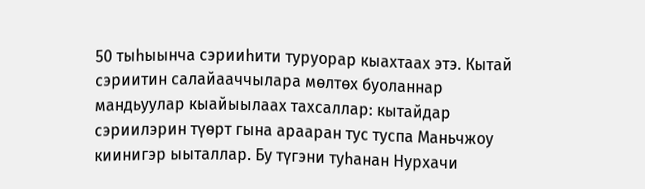50 тыһыынча сэрииһити туруорар кыахтаах этэ. Кытай сэриитин салайааччылара мөлтөх буоланнар мандьуулар кыайыылаах тахсаллар: кытайдар сэриилэрин түөрт гына арааран тус туспа Маньчжоу киинигэр ыыталлар. Бу түгэни туһанан Нурхачи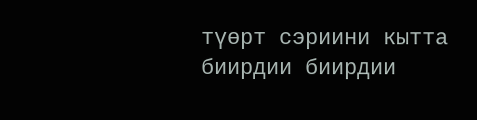түөрт сэриини кытта биирдии биирдии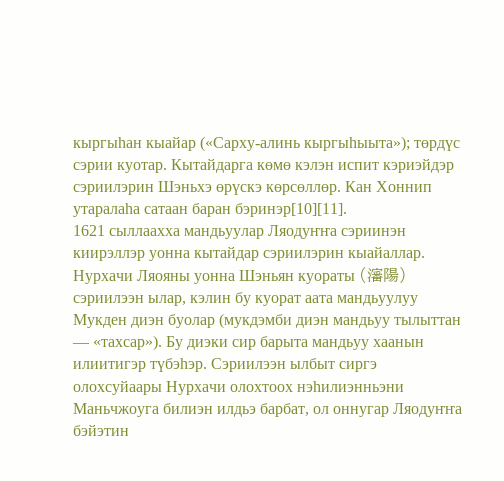кыргыһан кыайар («Сарху-алинь кыргыһыыта»); төрдүс сэрии куотар. Кытайдарга көмө кэлэн испит кэриэйдэр сэриилэрин Шэньхэ өрүскэ көрсөллөр. Кан Хоннип утаралаһа сатаан баран бэринэр[10][11].
1621 сыллаахха мандьуулар Ляодуҥҥа сэриинэн киирэллэр уонна кытайдар сэриилэрин кыайаллар. Нурхачи Ляояны уонна Шэньян куораты (瀋陽) сэриилээн ылар, кэлин бу куорат аата мандьуулуу Мукден диэн буолар (мукдэмби диэн мандьуу тылыттан — «тахсар»). Бу диэки сир барыта мандьуу хаанын илиитигэр түбэһэр. Сэриилээн ылбыт сиргэ олохсуйаары Нурхачи олохтоох нэһилиэнньэни Маньчжоуга билиэн илдьэ барбат, ол оннугар Ляодуҥҥа бэйэтин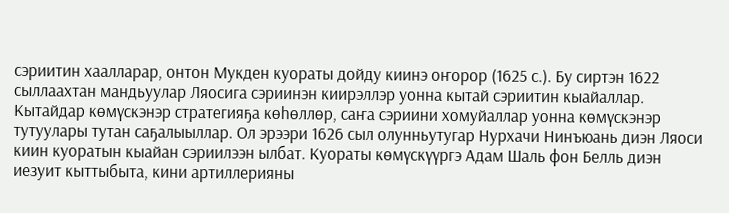сэриитин хаалларар, онтон Мукден куораты дойду киинэ оҥорор (1625 с.). Бу сиртэн 1622 сыллаахтан мандьуулар Ляосига сэриинэн киирэллэр уонна кытай сэриитин кыайаллар. Кытайдар көмүскэнэр стратегияҕа көһөллөр, саҥа сэриини хомуйаллар уонна көмүскэнэр тутуулары тутан саҕалыыллар. Ол эрээри 1626 сыл олунньутугар Нурхачи Нинъюань диэн Ляоси киин куоратын кыайан сэриилээн ылбат. Куораты көмүскүүргэ Адам Шаль фон Белль диэн иезуит кыттыбыта, кини артиллерияны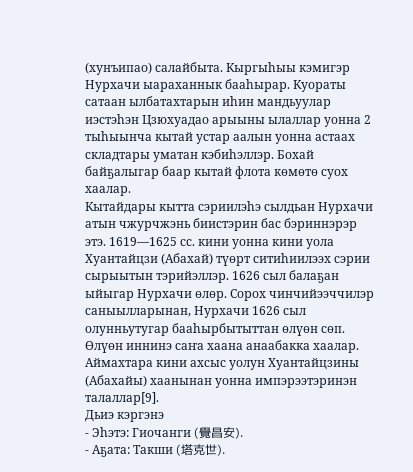(хунъипао) салайбыта. Кыргыһыы кэмигэр Нурхачи ыараханнык бааһырар. Куораты сатаан ылбатахтарын иһин мандьуулар иэстэһэн Цзюхуадао арыыны ылаллар уонна 2 тыһыынча кытай устар аалын уонна астаах складтары уматан кэбиһэллэр. Бохай байҕалыгар баар кытай флота көмөтө суох хаалар.
Кытайдары кытта сэриилэһэ сылдьан Нурхачи атын чжурчжэнь биистэрин бас бэриннэрэр этэ. 1619—1625 сс. кини уонна кини уола Хуантайцзи (Абахай) түөрт ситиһиилээх сэрии сырыытын тэрийэллэр. 1626 сыл балаҕан ыйыгар Нурхачи өлөр. Сорох чинчийээччилэр саныылларынан, Нурхачи 1626 сыл олунньутугар бааһырбытыттан өлүөн сөп. Өлүөн иннинэ саҥа хаана анаабакка хаалар. Аймахтара кини ахсыс уолун Хуантайцзины (Абахайы) хаанынан уонна импэрээтэринэн талаллар[9].
Дьиэ кэргэнэ
- Эһэтэ: Гиочанги (覺昌安).
- Аҕата: Такши (塔克世).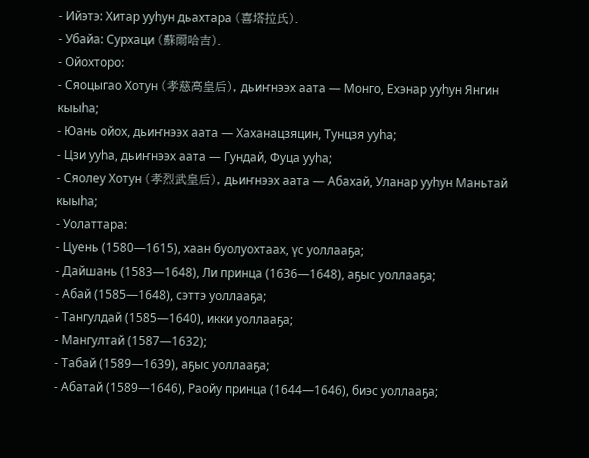- Ийэтэ: Хитар ууһун дьахтара (喜塔拉氏).
- Убайа: Сурхаци (蘇爾哈吉).
- Ойохторо:
- Сяоцыгао Хотун (孝慈高皇后), дьиҥнээх аата — Монго, Ехэнар ууһун Янгин кыыһа;
- Юань ойох, дьиҥнээх аата — Хаханацзяцин, Тунцзя ууһа;
- Цзи ууһа, дьиҥнээх аата — Гундай, Фуца ууһа;
- Сяолеу Хотун (孝烈武皇后), дьиҥнээх аата — Абахай, Уланар ууһун Маньтай кыыһа;
- Уолаттара:
- Цуень (1580—1615), хаан буолуохтаах, үс уоллааҕа;
- Дайшань (1583—1648), Ли принца (1636—1648), аҕыс уоллааҕа;
- Абай (1585—1648), сэттэ уоллааҕа;
- Тангулдай (1585—1640), икки уоллааҕа;
- Мангултай (1587—1632);
- Табай (1589—1639), аҕыс уоллааҕа;
- Абатай (1589—1646), Раойу принца (1644—1646), биэс уоллааҕа;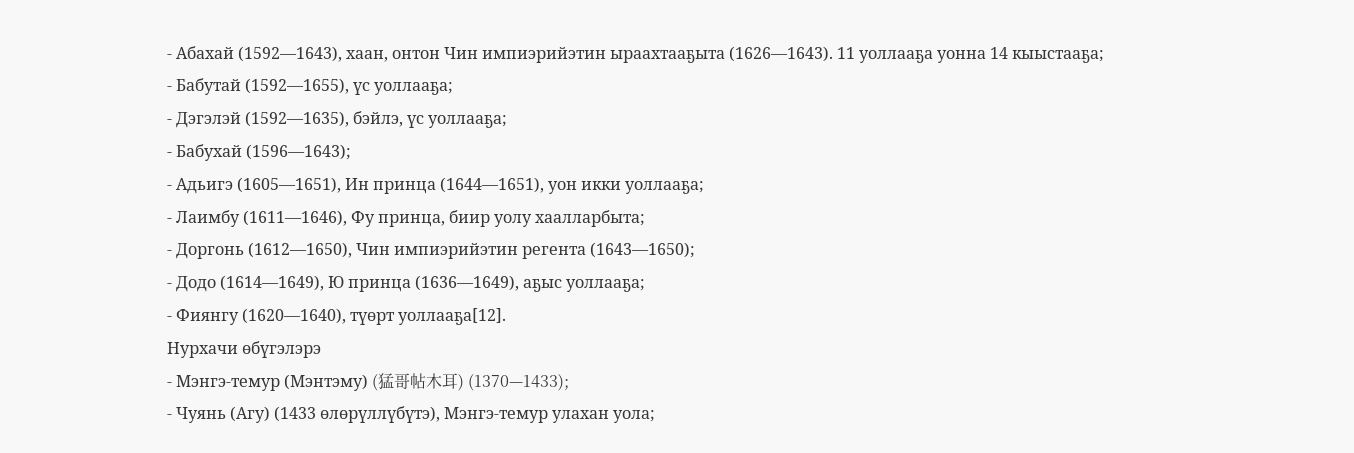- Абахай (1592—1643), хаан, онтон Чин импиэрийэтин ыраахтааҕыта (1626—1643). 11 уоллааҕа уонна 14 кыыстааҕа;
- Бабутай (1592—1655), үс уоллааҕа;
- Дэгэлэй (1592—1635), бэйлэ, үс уоллааҕа;
- Бабухай (1596—1643);
- Адьигэ (1605—1651), Ин принца (1644—1651), уон икки уоллааҕа;
- Лаимбу (1611—1646), Фу принца, биир уолу хаалларбыта;
- Доргонь (1612—1650), Чин импиэрийэтин регента (1643—1650);
- Додо (1614—1649), Ю принца (1636—1649), аҕыс уоллааҕа;
- Фиянгу (1620—1640), түөрт уоллааҕа[12].
Нурхачи өбүгэлэрэ
- Мэнгэ-темур (Мэнтэму) (猛哥帖木耳) (1370—1433);
- Чуянь (Агу) (1433 өлөрүллүбүтэ), Мэнгэ-темур улахан уола;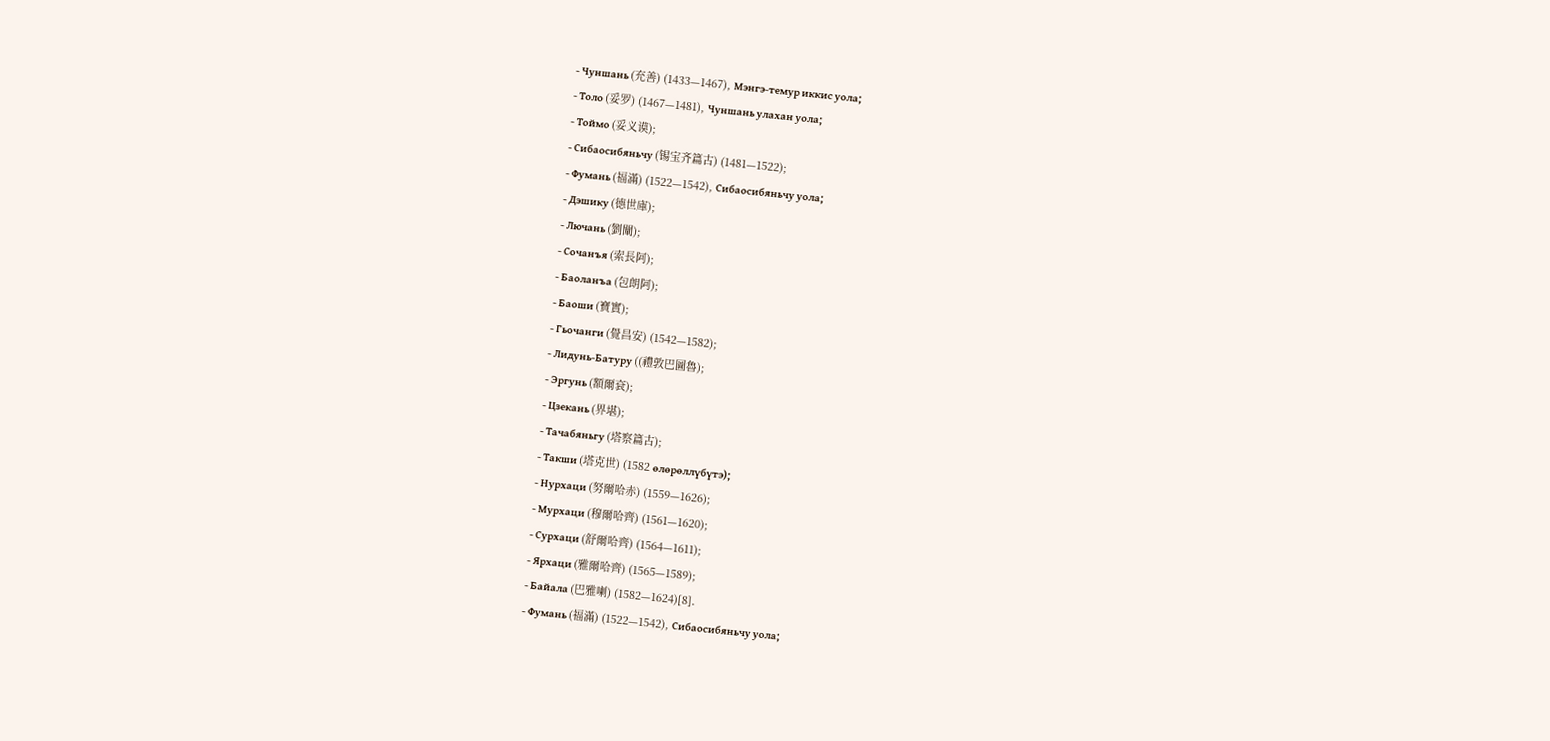- Чуншань (充善) (1433—1467), Мэнгэ-темур иккис уола;
- Толо (妥罗) (1467—1481), Чуншань улахан уола;
- Тоймо (妥义谟);
- Сибаосибяньчу (锡宝齐篇古) (1481—1522);
- Фумань (福滿) (1522—1542), Сибаосибяньчу уола;
- Дэшику (德世庫);
- Лючань (劉闡);
- Сочанъя (索長阿);
- Баоланъа (包朗阿);
- Баоши (寶實);
- Гьочанги (覺昌安) (1542—1582);
- Лидунь-Батуру ((禮敦巴圖魯);
- Эргунь (額爾袞);
- Цзекань (界堪);
- Тачабяньгу (塔察篇古);
- Такши (塔克世) (1582 өлөрөллүбүтэ);
- Нурхаци (努爾哈赤) (1559—1626);
- Мурхаци (穆爾哈齊) (1561—1620);
- Сурхаци (舒爾哈齊) (1564—1611);
- Ярхаци (雅爾哈齊) (1565—1589);
- Байала (巴雅喇) (1582—1624)[8].
- Фумань (福滿) (1522—1542), Сибаосибяньчу уола;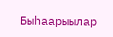Быһаарыылар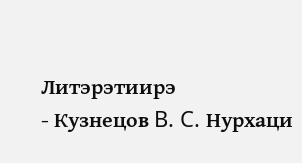Литэрэтиирэ
- Кузнецов B. C. Нурхаци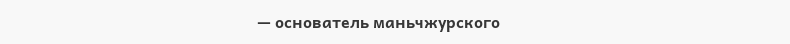— основатель маньчжурского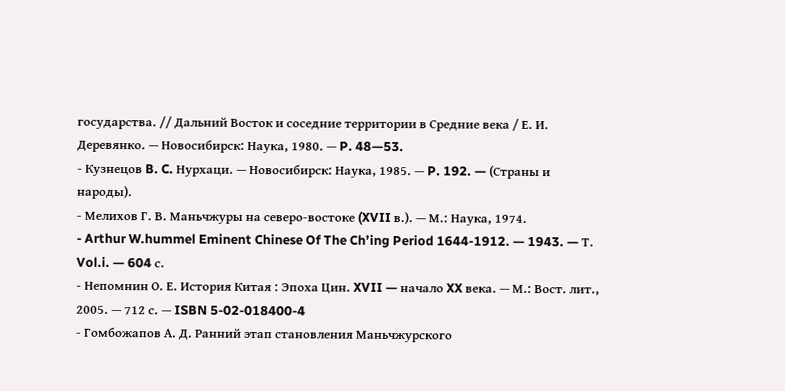государства. // Дальний Восток и соседние территории в Средние века / Е. И. Деревянко. — Новосибирск: Наука, 1980. — P. 48—53.
- Кузнецов B. C. Нурхаци. — Новосибирск: Наука, 1985. — P. 192. — (Страны и народы).
- Мелихов Г. В. Маньчжуры на северо-востоке (XVII в.). — М.: Наука, 1974.
- Arthur W.hummel Eminent Chinese Of The Ch’ing Period 1644-1912. — 1943. — Т. Vol.i. — 604 с.
- Непомнин О. Е. История Китая : Эпоха Цин. XVII — начало XX века. — М.: Вост. лит., 2005. — 712 с. — ISBN 5-02-018400-4
- Гомбожапов А. Д. Ранний этап становления Маньчжурского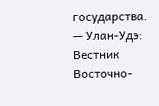государства. — Улан-Удэ: Вестник Восточно-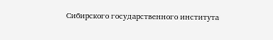Сибирского государственного института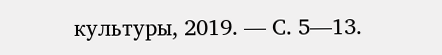культуры, 2019. — С. 5—13.